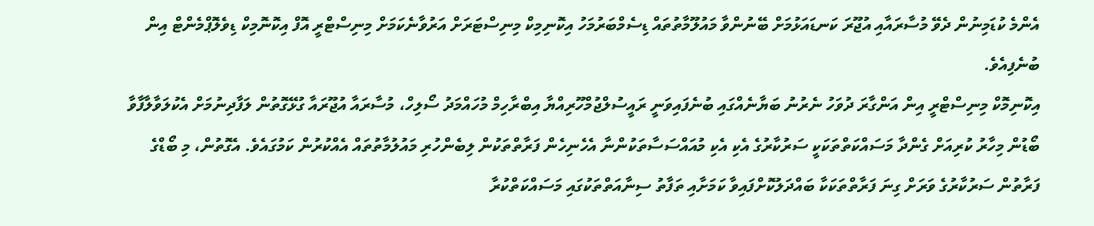އެންމެ ކުޑަމިނުން ދެވޭ މުސާރައާއި އުޖޫރަ ކަނޑައަޅުމަށް ބޭނުންވާ މައުލޫމާތުތައް ޑިސެމްބަރުމަހު އިކޮނިމިކް މިނިސްޓަރަށް އަރުވާނެކަމަށް މިނިސްޓްރީ އޮފް އިކޮނޮމިކް ޑިވެލޮޕްމެންޓް އިން ބުނެފިއެވެ.
އިކޮނިމޮކް މިނިސްޓްރީ އިން އަންގާރަ ދުވަހު ނެރުނު ބަޔާނެއްގައި ބުނެފައިވަނީ ރައީސުލްޖުމްހޫރިއްޔާ އިބްރާހިމް މުހައްމަދު ސޯލިހް، މުސާރައާ އުޖޫރައާ ގުޅޭގޮތުން ލަފާދިނުމަށް އެކުލަވާލާފާވާ ބޯޑުން މިހާރު ކުރިއަށް ގެންދާ މަސައްކަތްތަކަކީ ސަރުކާރުގެ އެކި އެކި މުއައްސަސާތަކުންނާ އެހެނިހެން ފަރާތްތަކުން ލިބެންހުރި މައުލުމާތުތައް އެއްކުރުން ކަމުގައެވެ. އެގޮތުން، މި ބޯޑްގެ ފަރާތުން ސަރުކާރުގެ ވަރަށް ގިނަ ފަރާތްތަކަކާ ބައްދަލުކޮށްފައިވާ ކަމަށާއި ތަފާތު ސިނާއަތްތަކުގައި މަސައްކަތްކުރާ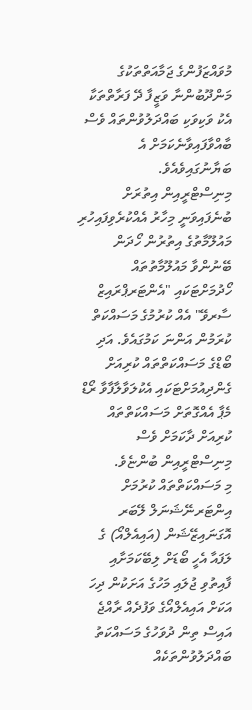މުވައްޒަފުންގެ ޖަމާއަތްތަކުގެ މަންދޫބުންނާ ވަޒީފާ ދޭ ފަރާތްތަކާ އެކު ވަކިވަކި ބައްދަލުވުންތައް ވެސް ބާއްވާފައިވާނެކަމަށް އެ ބަޔާނުގައިވެއެވެ.
މިނިސްޓްރީއިން އިތުރަށް ބުނެފައިވަނީ މިހާރު އެއްކުރެވިފައިހުރި މައުލޫމާތުގެ އިތުރުން ހޯދަން ބޭނުންވާ މައުލޫމާތުތައް ހޯދުމަށްޓަކައި "އެންޓަރޕްރައިޒް ސާރވޭ" އެއް ކުރުމުގެ މަސައްކަތް ކުރަމުން އަންނަ ކަމުގައެވެ. އަދި ބޯޑްގެ މަސައްކަތްތައް ކުރިއަށް ގެންދިއުމަށްޓަކައި އެކުލަވާލާފާވާ ރޯޑް މެޕާ އެއްގޮތަށް މަސައްކަތްތައް ކުރިއަށް ދާކަމަށް ވެސް މިނިސްޓްރީއިން ބުންޏެވެ.
މި މަސައްކަތްތައް ކުރުމަށް އިންޓަރނޭޝަނަލް ލޭބަރ އޮގަނައިޒޭޝަން (އައިއެލްއޯ) ގެ ލަފައާ އެހީ ބޯޑަށް ލިބޭކަމަށާއި ފާއިތުވި ޖުލައި މަހުގެ އަށަކުން ދިހަ އަކަށް އައިއެލްއޯގެ ވަފުދެއް ރާއްޖެ އައިސް ތިން ދުވަހުގެ މަސައްކަތު ބައްދަލުވުންތަކެއް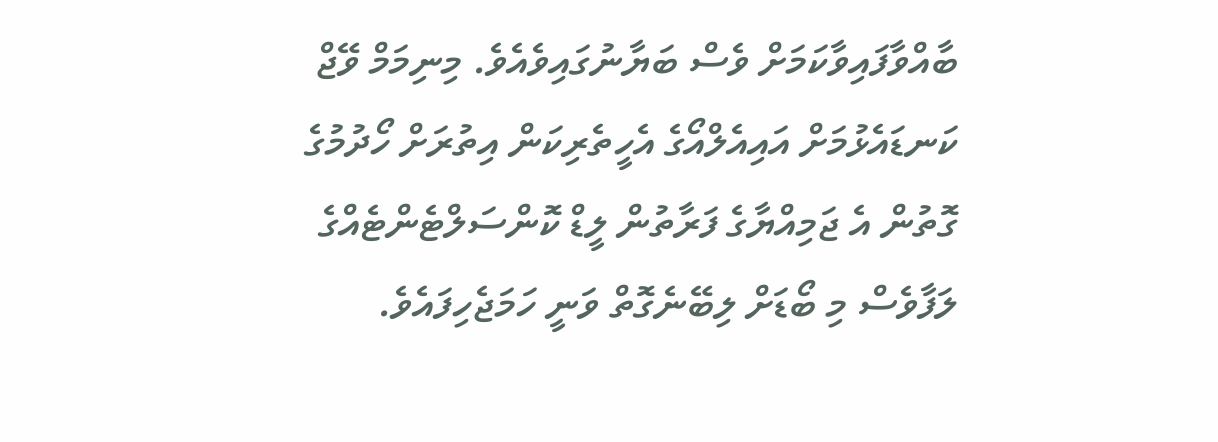ބާއްވާފައިވާކަމަށް ވެސް ބަޔާނުގައިވެއެވެ. މިނިމަމް ވޭޖް ކަނޑައެޅުމަށް އައިއެލްއޯގެ އެހީތެރިކަން އިތުރަށް ހޯދުމުގެ ގޮތުން އެ ޖަމިއްޔާގެ ފަރާތުން ލީޑް ކޮންސަލްޓެންޓެއްގެ ލަފާވެސް މި ބޯޑަށް ލިބޭނެގޮތް ވަނީ ހަމަޖެހިފައެވެ.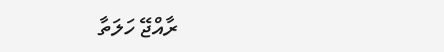ރާއްޖޭ ހަލަތާ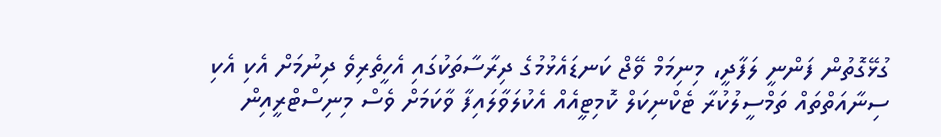ގުޅޭގޮތުން ފަންނީ ލަފާދީ، މިނިމަމް ވޭޖް ކަނޑައެޅުމުގެ ދިރާސާތަކުގައި އެހީތެރިވެ ދިނުމަށް އެކި އެކި ސިނާއަތްތައް ތަމްސީލުކުރާ ޓެކްނިކަލް ކޮމިޓީއެއް އެކުލަވާލައިފާ ވާކަމަށް ވެސް މިނިސްޓްރީއިން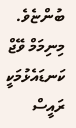ބުންޏެވެ.
މިނިމަމް ވޭޖް ކަނޑައެޅުމަކީ ރައީސް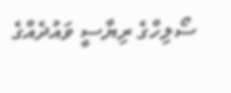ސޯލިހްގެ ރިޔާސީ ވައުދެއްގެ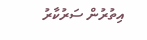އިތުރުން ސަރުކާރު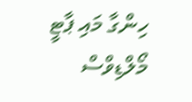ހިންގާ މައި ޕާޓީ މޯލްޑިވްސް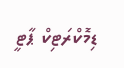ޑިމޮކްރަޓިކް ޕާޓީ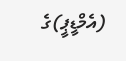(އެމްޑީޕީ)ގެ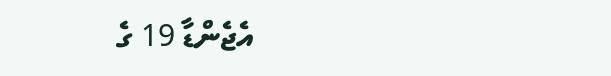އެޖެންޑާ 19 ގެ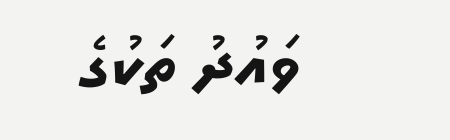ވައުދު ތަކުގެ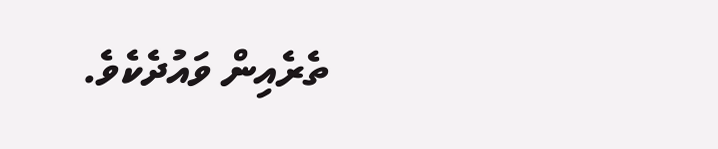ތެރެއިން ވައުދެކެވެ.